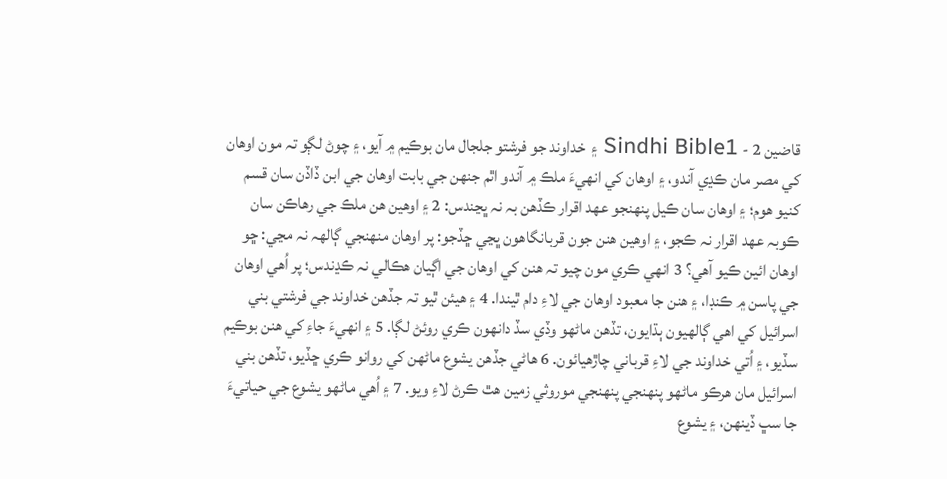قاضين 2 - Sindhi Bible1 ۽ خداوند جو فرشتو جلجال مان بوڪيم ۾ آيو، ۽ چوڻ لڳو تہ مون اوهان کي مصر مان ڪڍي آندو، ۽ اوهان کي انهيءَ ملڪ ۾ آندو اٿم جنهن جي بابت اوهان جي ابن ڏاڏن سان قسم کنيو هوم؛ ۽ اوهان سان ڪيل پنهنجو عهد اقرار ڪڏهن بہ نہ ڀڃندس: 2 ۽ اوهين هن ملڪ جي رهاڪن سان ڪوبہ عهد اقرار نہ ڪجو، ۽ اوهين هنن جون قربانگاهون ڀڃي ڇڏجو: پر اوهان منهنجي ڳالهہ نہ مڃي: ڇو اوهان ائين ڪيو آهي؟ 3 انهي ڪري مون چيو تہ هنن کي اوهان جي اڳيان هڪالي نہ ڪڍندس؛ پر اُهي اوهان جي پاسن ۾ ڪنڊا، ۽ هنن جا معبود اوهان جي لاءِ دام ٿيندا. 4 ۽ هيئن ٿيو تہ جڏهن خداوند جي فرشتي بني اسرائيل کي اهي ڳالهيون ٻڌايون، تڏهن ماڻهو وڏي سڏ دانهون ڪري روئڻ لڳا. 5 ۽ انهيءَ جاءِ کي هنن بوڪيم سڏيو، ۽ اُتي خداوند جي لاءِ قرباني چاڙهيائون. 6 هاڻي جڏهن يشوع ماڻهن کي روانو ڪري ڇڏيو، تڏهن بني اسرائيل مان هرڪو ماڻهو پنهنجي پنهنجي موروثي زمين هٿ ڪرڻ لاءِ ويو. 7 ۽ اُهي ماڻهو يشوع جي حياتيءَ جا سڀ ڏينهن، ۽ يشوع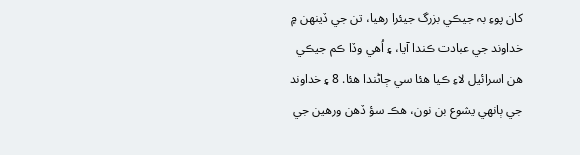کان پوءِ بہ جيڪي بزرگ جيئرا رهيا، تن جي ڏينهن ۾ خداوند جي عبادت ڪندا آيا، ۽ اُهي وڏا ڪم جيڪي هن اسرائيل لاءِ ڪيا هئا سي ڄاڻندا هئا. 8 ۽ خداوند جي ٻانهي يشوع بن نون، هڪ سؤ ڏهن ورهين جي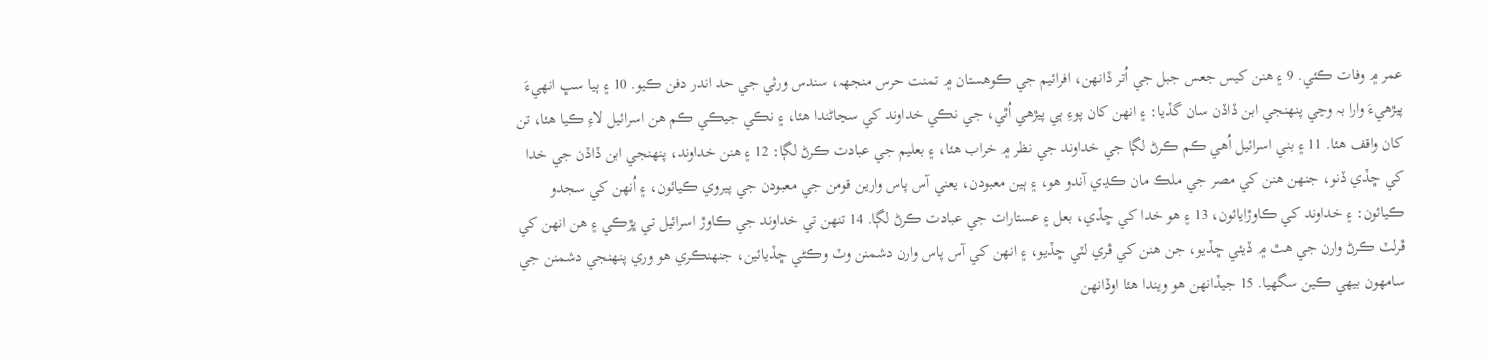عمر ۾ وفات ڪئي. 9 ۽ هنن کيس جعس جبل جي اُتر ڏانهن، افرائيم جي ڪوهستان ۾ تمنت حرس منجهہ، سندس ورثي جي حد اندر دفن ڪيو. 10 ۽ ٻيا سڀ انهيءَ پيڙهيءَ وارا بہ وڃي پنهنجي ابن ڏاڏن سان گڏيا: ۽ انهن کان پوءِ ٻي پيڙهي اُٿي، جي نڪي خداوند کي سڃاڻندا هئا، ۽ نڪي جيڪي ڪم هن اسرائيل لاءِ ڪيا هئا، تن کان واقف هئا. 11 ۽ بني اسرائيل اُهي ڪم ڪرڻ لڳا جي خداوند جي نظر ۾ خراب هئا، ۽ بعليم جي عبادت ڪرڻ لڳا: 12 ۽ هنن خداوند، پنهنجي ابن ڏاڏن جي خدا کي ڇڏي ڏنو، جنهن هنن کي مصر جي ملڪ مان ڪڍي آندو هو، ۽ ٻين معبودن، يعني آس پاس وارين قومن جي معبودن جي پيروي ڪيائون، ۽ اُنهن کي سجدو ڪيائون: ۽ خداوند کي ڪاوڙايائون، 13 ۽ هو خدا کي ڇڏي، بعل ۽ عستارات جي عبادت ڪرڻ لڳا. 14 تنهن تي خداوند جي ڪاوڙ اسرائيل تي ڀڙڪي ۽ هن انهن کي ڦرلٽ ڪرڻ وارن جي هٿ ۾ ڏيئي ڇڏيو، جن هنن کي ڦري لٽي ڇڏيو، ۽ انهن کي آس پاس وارن دشمنن وٽ وڪڻي ڇڏيائين، جنهنڪري هو وري پنهنجي دشمنن جي سامهون بيهي ڪين سگهيا. 15 جيڏانهن هو ويندا هئا اوڏانهن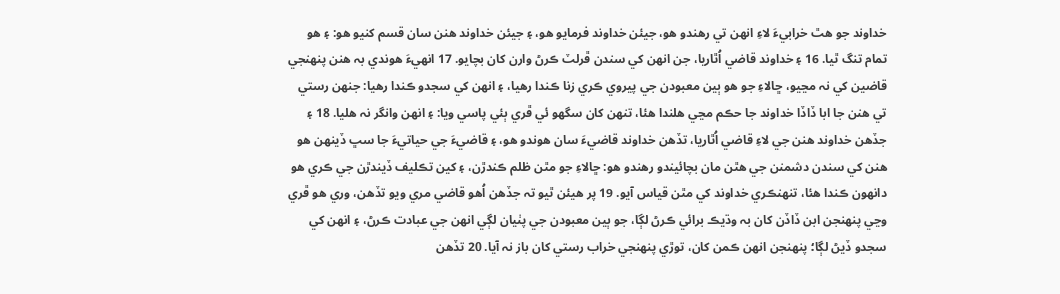خداوند جو هٿ خرابيءَ لاءِ انهن تي رهندو هو، جيئن خداوند فرمايو هو، ۽ جيئن خداوند هنن سان قسم کنيو هو: ۽ هو تمام تنگ ٿيا. 16 ۽ خداوند قاضي اُٿاريا، جن انهن کي سندن ڦرلٽ ڪرڻ وارن کان بچايو. 17 انهيءَ هوندي بہ هنن پنهنجي قاضين کي نہ مڃيو، ڇالاءِ جو هو ٻين معبودن جي پيروي ڪري زنا ڪندا رهيا، ۽ انهن کي سجدو ڪندا رهيا: جنهن رستي تي هنن جا ابا ڏاڏا خداوند جا حڪم مڃي هلندا هئا، تنهن کان سگهو ئي ڦري ٻئي پاسي ويا: ۽ انهن وانگر نہ هليا. 18 ۽ جڏهن خداوند هنن جي لاءِ قاضي اُٿاريا، تڏهن خداوند قاضيءَ سان هوندو هو، ۽ قاضيءَ جي حياتيءَ جا سڀ ڏينهن هو هنن کي سندن دشمنن جي هٿن مان بچائيندو رهندو هو: ڇالاءِ جو مٿن ظلم ڪندڙن، ۽ کين تڪليف ڏيندڙن جي ڪري هو دانهون ڪندا هئا، تنهنڪري خداوند کي مٿن قياس آيو. 19 پر هيئن ٿيو تہ جڏهن اُهو قاضي مري ويو تڏهن، وري هو ڦري وڃي پنهنجن ابن ڏاڏن کان بہ وڌيڪ برائي ڪرڻ لڳا، جو ٻين معبودن جي پٺيان لڳي انهن جي عبادت ڪرڻ، ۽ انهن کي سجدو ڏيڻ لڳا؛ پنهنجن انهن ڪمن کان، توڙي پنهنجي خراب رستي کان باز نہ آيا. 20 تڏهن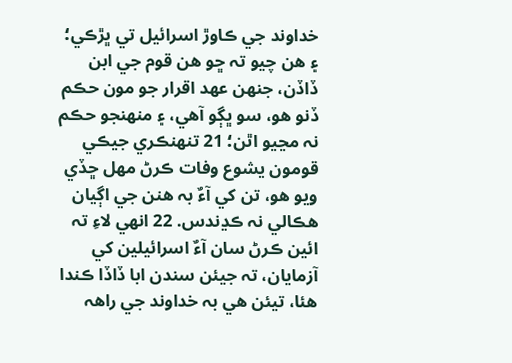خداوند جي ڪاوڙ اسرائيل تي ڀڙڪي؛ ۽ هن چيو تہ ڇو هن قوم جي ابن ڏاڏن، جنهن عهد اقرار جو مون حڪم ڏنو هو، سو ڀڳو آهي، ۽ منهنجو حڪم نہ مڃيو اٿن؛ 21 تنهنڪري جيڪي قومون يشوع وفات ڪرڻ مهل ڇڏي ويو هو، تن کي آءٌ بہ هنن جي اڳيان هڪالي نہ ڪڍندس. 22 انهي لاءِ تہ ائين ڪرڻ سان آءٌ اسرائيلين کي آزمايان، تہ جيئن سندن ابا ڏاڏا ڪندا هئا، تيئن هي بہ خداوند جي راهہ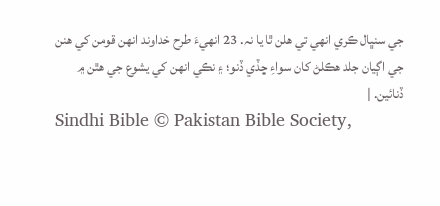جي سنڀال ڪري انهي تي هلن ٿا يا نہ. 23 انهيءَ طرح خداوند انهن قومن کي هنن جي اڳيان جلد هڪلڻ کان سواءِ ڇڏي ڏنو؛ ۽ نڪي انهن کي يشوع جي هٿن ۾ ڏنائين. |
Sindhi Bible © Pakistan Bible Society,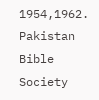1954,1962.
Pakistan Bible Society